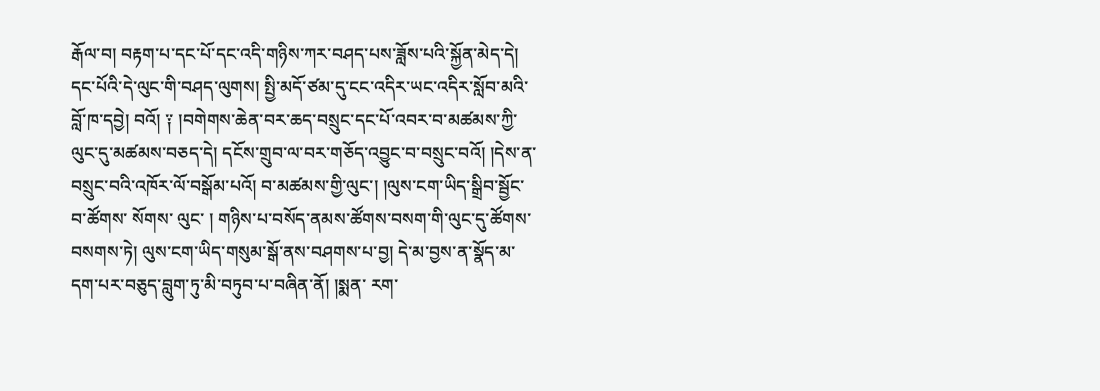རྒོལ་བ། བརྟག་པ་དང་པོ་དང་འདི་གཉིས་ཀར་བཤད་པས་ཟློས་པའི་སྐྱོན་མེད་དེ། དང་པོའི་དེ་ལུང་གི་བཤད་ལུགས། སྤྱི་མདོ་ཙམ་དུ་ངང་འདིར་ཡང་འདིར་སློབ་མའི་བློ་ཁ་དབྱེ། བའོ། ༑ །བགེགས་ཆེན་བར་ཆད་བསྲུང་དང་པོ་འབར་བ་མཚམས་ཀྱི་ལུང་དུ་མཚམས་བཅད་དེ། དངོས་གྲུབ་ལ་བར་གཅོད་འབྱུང་བ་བསྲུང་བའོ། །དེས་ན་བསྲུང་བའི་འཁོར་ལོ་བསྒོམ་པའོ། བ་མཚམས་གྱི་ལུང་། །ལུས་ངག་ཡིད་སྒྲིབ་སྦྱོང་ བ་ཚོགས་ སོགས་ ལུང་ ། གཉིས་པ་བསོད་ནམས་ཚོགས་བསག་གི་ལུང་དུ་ཚོགས་བསགས་ཏེ། ལུས་ངག་ཡིད་གསུམ་སྒོ་ནས་བཤགས་པ་བྱ། དེ་མ་བྱས་ན་སྣོད་མ་དག་པར་བཅུད་བླུག་ཏུ་མི་བཏུབ་པ་བཞིན་ནོ། །སྨན་ རག་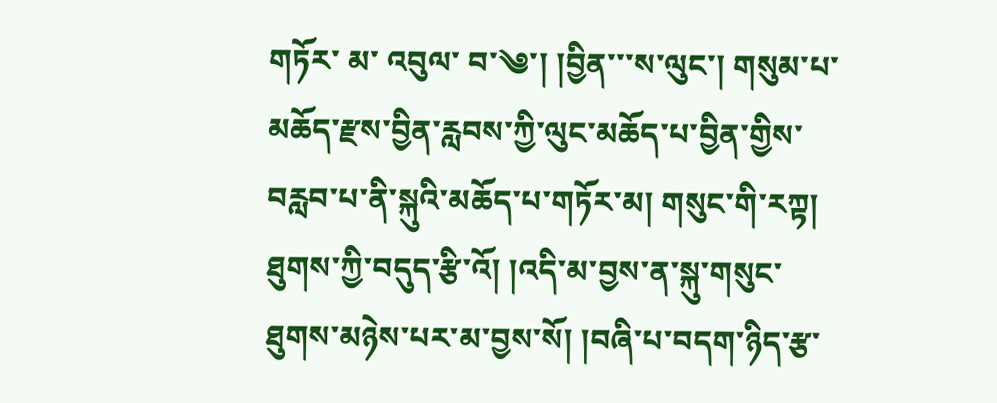གཏོར་ མ་ འབུལ་ བ་༄་། །བྱིན་་་ས་ལུང་། གསུམ་པ་མཆོད་རྫས་བྱིན་རླབས་ཀྱི་ལུང་མཆོད་པ་བྱིན་གྱིས་བརླབ་པ་ནི་སྐུའི་མཆོད་པ་གཏོར་མ། གསུང་གི་རཀྟ། ཐུགས་ཀྱི་བདུད་རྩི་འོ། །འདི་མ་བྱས་ན་སྐུ་གསུང་ཐུགས་མཉེས་པར་མ་བྱས་སོ། །བཞི་པ་བདག་ཉིད་རྩ་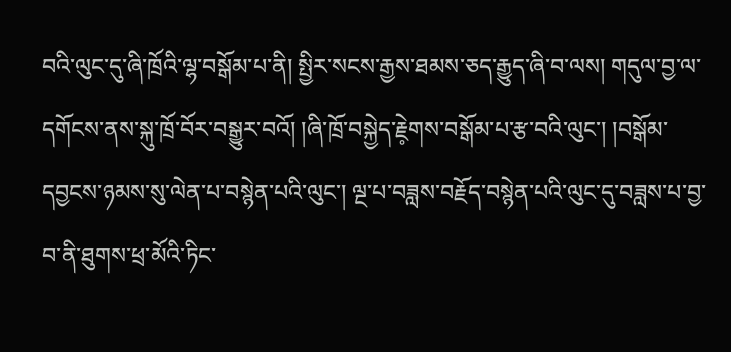བའི་ལུང་དུ་ཞི་ཁྲོའི་ལྷ་བསྒོམ་པ་ནི། སྤྱིར་སངས་རྒྱས་ཐམས་ཅད་རྒྱུད་ཞི་བ་ལས། གདུལ་བྱ་ལ་དགོངས་ནས་སྐུ་ཁྲོ་བོར་བསྒྱུར་བའོ། །ཞི་ཁྲོ་བསྐྱེད་རྗེ༷གས་བསྒོམ་པ་རྩ་བའི་ལུང་། །བསྒོམ་དབྱངས་ཉམས་སུ་ལེན་པ་བསྙེན་པའི་ལུང་། ལྔ་པ་བཟླས་བརྗོད་བསྙེན་པའི་ལུང་དུ་བཟླས་པ་བྱ་བ་ནི་ཐུགས་ཕྲ་མོའི་ཏིང་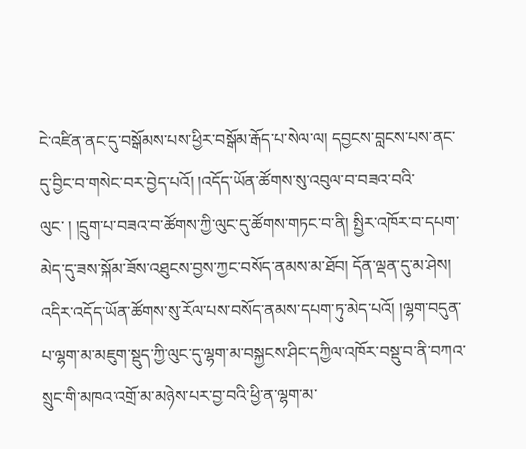ངེ་འཛིན་ནང་དུ་བསྒོམས་པས་ཕྱིར་བསྒོམ་རྒོད་པ་སེལ་ལ། དབྱངས་བླངས་པས་ནང་དུ་བྱིང་བ་གསེང་བར་བྱེད་པའོ། །འདོད་ཡོན་ཚོགས་སུ་འབུལ་བ་བཟའ་བའི་ལུང་ ། །དྲུག་པ་བཟའ་བ་ཚོགས་ཀྱི་ལུང་དུ་ཚོགས་གཏང་བ་ནི། སྤྱིར་འཁོར་བ་དཔག་མེད་དུ་ཟས་སྐོམ་ཟོས་འཐུངས་བྱས་ཀྱང་བསོད་ནམས་མ་ཐོབ། དོན་ལྡན་དུ་མ་ཤེས། འདིར་འདོད་ཡོན་ཚོགས་སུ་རོལ་པས་བསོད་ནམས་དཔག་ཏུ་མེད་པའོ། །ལྷག་བདུན་པ་ལྷག་མ་མཇུག་སྡུད་ཀྱི་ལུང་དུ་ལྷག་མ་བསྐྱངས་ཤིང་དཀྱིལ་འཁོར་བསྡུ་བ་ནི་བཀའ་སྲུང་གི་མཁའ་འགྲོ་མ་མཉེས་པར་བྱ་བའི་ཕྱི་ན་ལྷག་མ་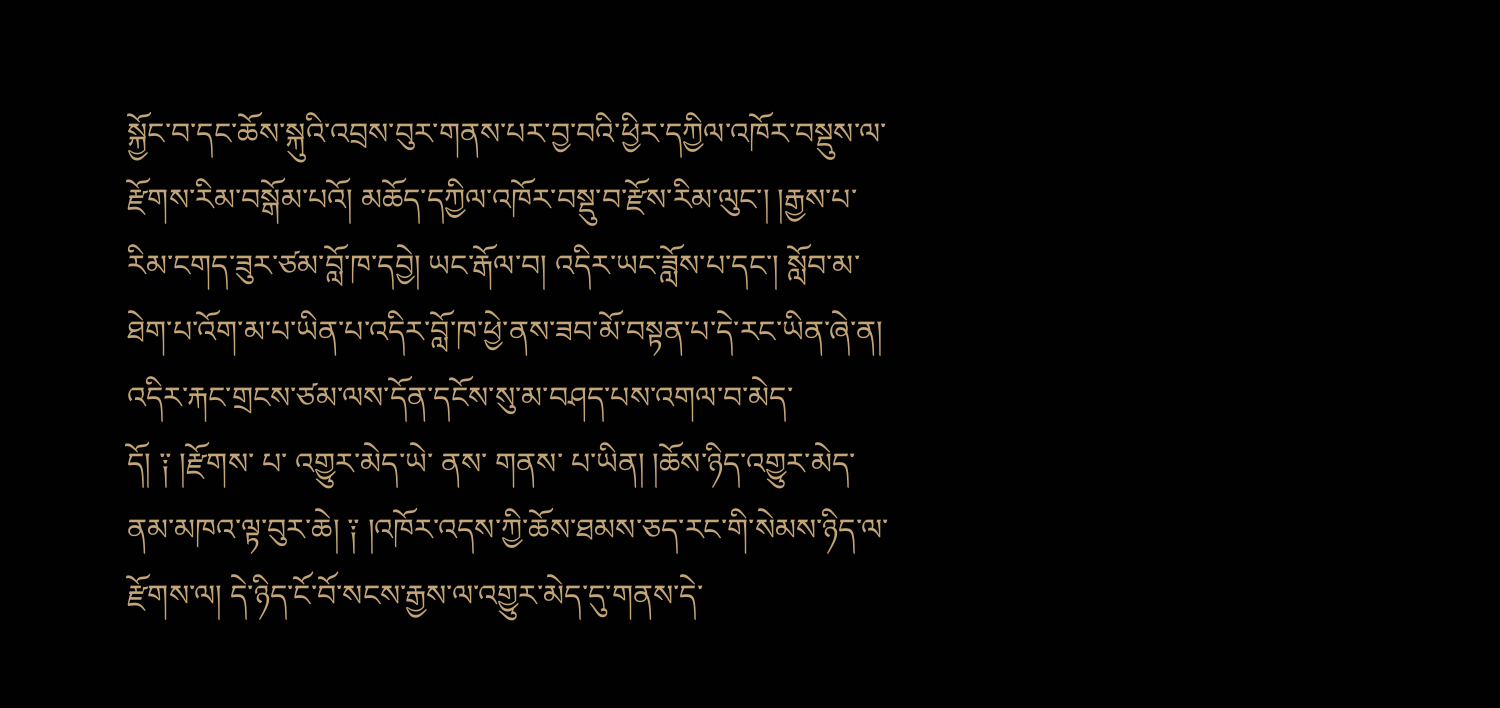སྐྱོང་བ་དང་ཆོས་སྐུའི་འབྲས་བུར་གནས་པར་བྱ་བའི་ཕྱིར་དཀྱིལ་འཁོར་བསྡུས་ལ་རྫོགས་རིམ་བསྒོམ་པའོ། མཆོད་དཀྱིལ་འཁོར་བསྡུ་བ་རྫོས་རིམ་ལུང་། །རྒྱས་པ་རིམ་ངགད་ཟུར་ཙམ་བློ་ཁ་དབྱེ། ཡང་རྒོལ་བ། འདིར་ཡང་ཟློས་པ་དང་། སློབ་མ་ཐེག་པ་འོག་མ་པ་ཡིན་པ་འདིར་བློ་ཁ་ཕྱེ་ནས་ཟབ་མོ་བསྟན་པ་དེ་རང་ཡིན་ཞེ་ན། འདིར་རྐང་གྲངས་ཙམ་ལས་དོན་དངོས་སུ་མ་བཤད་པས་འགལ་བ་མེད་དོ། ༑ །རྫོགས་ པ་ འགྱུར་མེད་ཡེ་ ནས་ གནས་ པ་ཡིན། །ཆོས་ཉིད་འགྱུར་མེད་ནམ་མཁའ་ལྟ་བུར་ཆེ། ༑ །འཁོར་འདས་ཀྱི་ཆོས་ཐམས་ཅད་རང་གི་སེམས་ཉིད་ལ་རྫོགས་ལ། དེ་ཉིད་ངོ་བོ་སངས་རྒྱས་ལ་འགྱུར་མེད་དུ་གནས་དེ་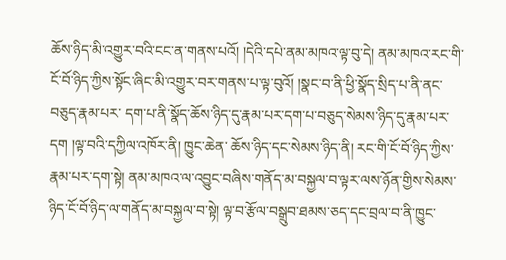ཆོས་ཉིད་མི་འགྱུར་བའི་ངང་ན་གནས་པའོ། །དེའི་དཔེ་ནམ་མཁའ་ལྟ་བུ་དེ། ནམ་མཁའ་རང་གི་ངོ་བོ་ཉིད་ཀྱིས་སྟོང་ཞིང་མི་འགྱུར་བར་གནས་པ་ལྟ་བུའོ། །སྣང་བ་ནི་ཕྱི་སྣོད་སྲིད་པ་ནི་ནང་བཅུད་རྣམ་པར་ དག་པ་ནི་སྣོད་ཆོས་ཉིད་དུ་རྣམ་པར་དག་པ་བཅུད་སེམས་ཉིད་དུ་རྣམ་པར་དག །ལྟ་བའི་དཀྱིལ་འཁོར་ནི། ཁྱུང་ཆེན་ ཆོས་ཉིད་དང་སེམས་ཉིད་ནི། རང་གི་ངོ་བོ་ཉིད་ཀྱིས་རྣམ་པར་དག་སྟེ། ནམ་མཁའ་ལ་འབྱུང་བཞིས་གནོད་མ་བསྐྱལ་བ་ལྟར་ལས་ཉོན་གྱིས་སེམས་ཉིད་ངོ་བོ་ཉིད་ལ་གནོད་མ་བསྐྱལ་བ་སྟེ། ལྟ་བ་རྩོལ་བསྒྲུབ་ཐམས་ཅད་དང་བྲལ་བ་ནི་ཁྱུང་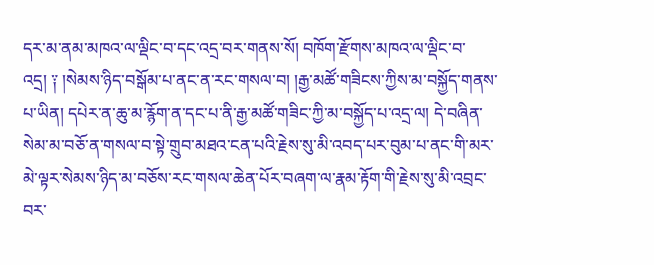དར་མ་ནམ་མཁའ་ལ་ལྡིང་བ་དང་འདྲ་བར་གནས་སོ། བཁོག་རྫོགས་མཁའ་ལ་ལྡིང་བ་འདྲ། ༑ །སེམས་ཉིད་བསྒོམ་པ་ནང་ན་རང་གསལ་བ། །རྒྱ་མཚོ་གཟིངས་ཀྱིས་མ་བསྐྱོད་གནས་པ་ཡིན། དཔེར་ན་ཆུ་མ་རྙོག་ན་དང་པ་ནི་རྒྱ་མཚོ་གཟིང་ཀྱི་མ་བསྐྱོད་པ་འདྲ་ལ། དེ་བཞིན་སེམ་མ་བཅོ་ན་གསལ་བ་སྟེ་གྲུབ་མཐའ་ངན་པའི་རྗེས་སུ་མི་འབད་པར་བུམ་པ་ནང་གི་མར་མེ་ལྟར་སེམས་ཉིད་མ་བཅོས་རང་གསལ་ཆེན་པོར་བཞག་ལ་རྣམ་རྟོག་གི་རྗེས་སུ་མི་འབྲང་བར་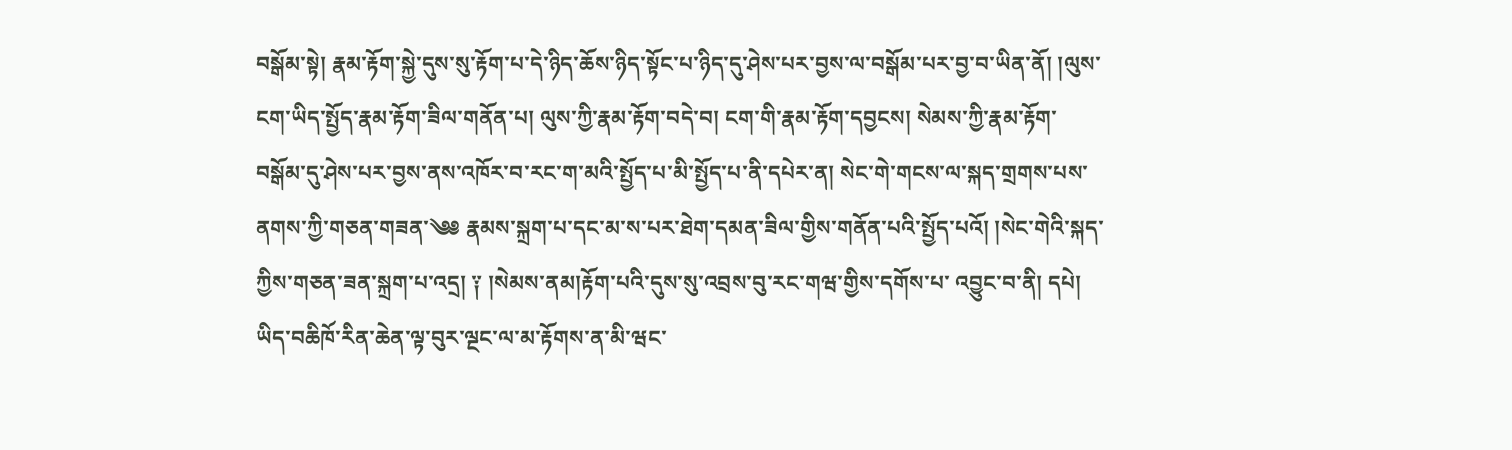བསྒོམ་སྟེ། རྣམ་རྟོག་སྐྱེ་དུས་སུ་རྟོག་པ་དེ་ཉིད་ཆོས་ཉིད་སྟོང་པ་ཉིད་དུ་ཤེས་པར་བྱས་ལ་བསྒོམ་པར་བྱ་བ་ཡིན་ནོ། །ལུས་ངག་ཡིད་སྤྱོད་རྣམ་རྟོག་ཟིལ་གནོན་པ། ལུས་ཀྱི་རྣམ་རྟོག་བདེ་བ། ངག་གི་རྣམ་རྟོག་དབྱངས། སེམས་ཀྱི་རྣམ་རྟོག་བསྒོམ་དུ་ཤེས་པར་བྱས་ནས་འཁོར་བ་རང་ག་མའི་སྤྱོད་པ་མི་སྤྱོད་པ་ནི་དཔེར་ན། སེང་གེ་གངས་ལ་སྐད་གྲགས་པས་ནགས་ཀྱི་གཅན་གཟན་༄༅ རྣམས་སྐྲག་པ་དང་མ་ས་པར་ཐེག་དམན་ཟིལ་གྱིས་གནོན་པའི་སྤྱོད་པའོ། །སེང་གེའི་སྐད་ཀྱིས་གཅན་ཟན་སྐྲག་པ་འདྲ། ༑ །སེམས་ནམ།རྟོག་པའི་དུས་སུ་འབྲས་བུ་རང་གཝ་གྱིས་དགོས་པ་ འབྱུང་བ་ནི། དཔེ། ཡིད་བཆིཁོ་རིན་ཆེན་ལྟ་བུར་ལྔང་ལ་མ་རྟོགས་ན་མི་ཝང་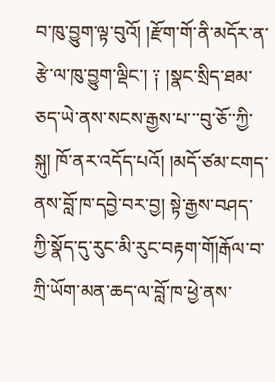བ་ཁུ་བྱུག་ལྟ་བུའོ། །རྫོག་གོ་ནི་མདོར་ན་རྩེ་ལ་ཁུ་བྱུག་ལྡིང་། ༑ །སྣང་སྲིད་ཐམ་ཅད་ཡེ་ནས་སངས་རྒྱས་པ་་་བུ་ཅོ་་ཀྱི་སྐུ། ཁོ་ནར་འདོད་པའོ། །མདོ་ཙམ་ངགད་ནས་བློ་ཁ་དབྱེ་བར་བྱ། སྟེ་རྒྱས་བཤད་ཀྱི་སྣོད་དུ་རུང་མི་རུང་བརྟག་གོ།རྒོལ་བ་ཀྲི་ཡོག་མན་ཆད་ལ་བློ་ཁ་ཕྱེ་ནས་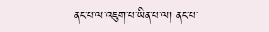ནང་པ་ལ་འཇུག་པ་ཡིན་པ་ལ། ནང་པ་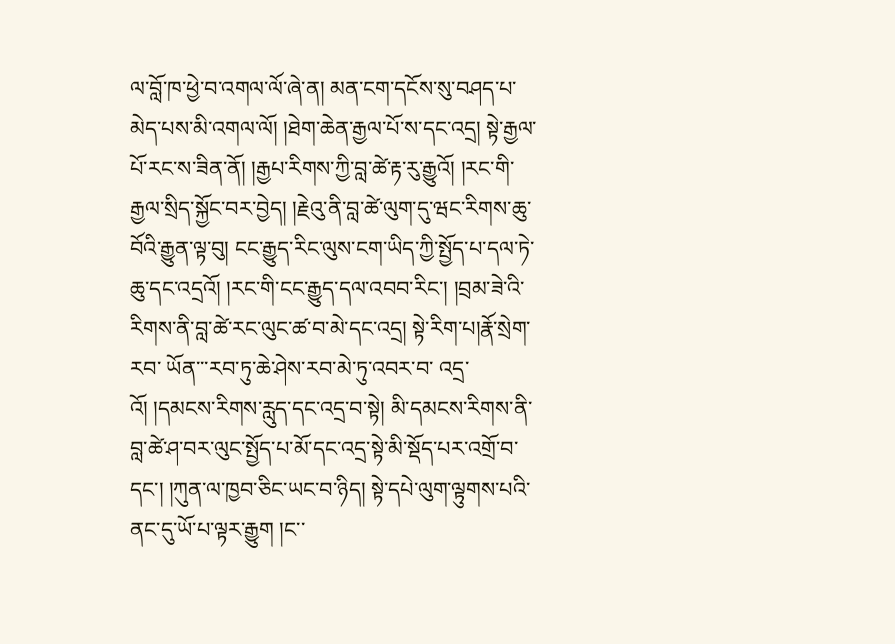ལ་བློ་ཁ་ཕྱེ་བ་འགལ་ལོ་ཞེ་ན། མན་ངག་དངོས་སུ་བཤད་པ་མེད་པས་མི་འགལ་ལོ། །ཐེག་ཆེན་རྒྱལ་པོ་ས་དང་འདྲ། སྟེ་རྒྱལ་པོ་རང་ས་ཟིན་ནོ། །རྒྱཔ་རིགས་ཀྱི་བླ་ཚེ་རྟ་རུ་རྒྱུའོ། །རང་གི་རྒྱལ་སྲིད་སྐྱོང་བར་བྱེད། །རྗེའུ་ནི་བླ་ཚེ་ལུག་དུ་ཝང་རིགས་ཆུ་བོའི་རྒྱུན་ལྟ་བུ། ངང་རྒྱུད་རིང་ལུས་ངག་ཡིད་ཀྱི་སྤྱོད་པ་དལ་ཏེ་ཆུ་དང་འདྲའོ། །རང་གི་ངང་རྒྱུད་དལ་འབབ་རིང་། །བྲམ་ཟེ་འི་རིགས་ནི་བླ་ཚེ་རང་ལུང་ཚ་བ་མེ་དང་འདྲ། སྟེ་རིག་པ།རྣོ་སྲེག་རབ་ ཡོན་་་རབ་ཏུ་ཆེ་ཤེས་རབ་མེ་ཏུ་འབར་བ་ འདྲ་འོ། །དམངས་རིགས་རླུད་དང་འདྲ་བ་སྟེ། མི་དམངས་རིགས་ནི་བླ་ཚེ་ཤ་བར་ལུང་སྤྱོད་པ་མོ་དང་འདྲ་སྟེ་མི་སྡོད་པར་འགྲོ་བ་དང་། །ཀུན་ལ་ཁྱབ་ཅིང་ཡང་བ་ཉིད། སྟེ་དཔེ་ལུག་ལྟུགས་པའི་ནང་དུ་ཡོ་པ་ལྟར་རྒྱུག །ང་་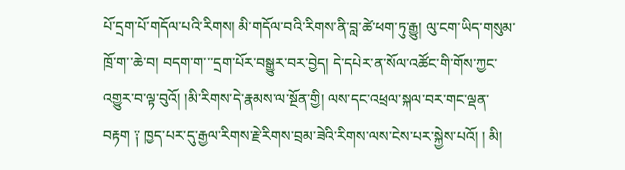པོ་དྲག་པོ་གདོལ་པའི་རིགས། མི་གདོལ་བའི་རིགས་ནི་བླ་ཚེ་ཕག་ཏུ་རྒྱུ། ལུ་ངག་ཡིད་གསུམ་ཁྲོ་ག་་ཆེ་བ། བདག་ག་་་དྲག་པོར་བསྒྱུར་བར་བྱེད། དེ་དཔེར་ན་སོལ་འཚོང་གི་གོས་ཀྱང་འགྱུར་བ་ལྟ་བུའོ། །མི་རིགས་དེ་རྣམས་ལ་སྔོན་གྱི། ལས་དང་འཕྲལ་སྐལ་བར་གང་ལྡན་བརྟག ༑ ཁྱད་པར་དུ་རྒྱལ་རིགས་རྗེ་རིགས་བྲམ་ཟེའི་རིགས་ལས་ངེས་པར་སྐྱེས་པའོ། ། མི།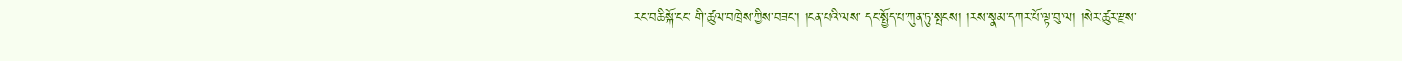རང་བཆིསྐོ་ངང་ གི་ཚུལ་བཁྲེས་ཀྱིས་བཟང་། །ངན་པའི་ལས་ དང་སྤྱོད་པ་ཀུན་ཏུ་སྤངས། །རས་སྣམ་དཀར་པོ་ལྟ་བུ་ལ། །སེར་ཚུར་རྫས་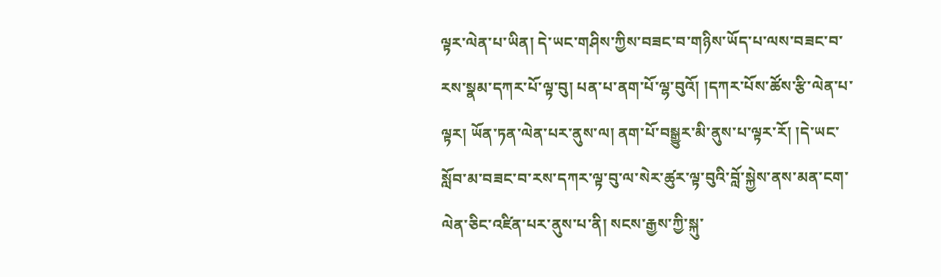ལྟར་ལེན་པ་ཡིན། དེ་ཡང་གཤིས་ཀྱིས་བཟང་བ་གཉིས་ཡོད་པ་ལས་བཟང་བ་རས་སྣམ་དཀར་པོ་ལྟ་བུ། པན་པ་ནག་པོ་ལྷ་བུའོ། །དཀར་པོས་ཚོས་རྩི་ལེན་པ་ལྟར། ཡོན་ཏན་ལེན་པར་ནུས་ལ། ནག་པོ་བསྒྱུར་མི་ནུས་པ་ལྟར་རོ། །དེ་ཡང་སློབ་མ་བཟང་བ་རས་དཀར་ལྟ་བུ་ལ་སེར་ཚུར་ལྟ་བུའི་བློ་སྐྱེས་ནས་མན་ངག་ལེན་ཅིང་འཛིན་པར་ནུས་པ་ནི། སངས་རྒྱས་ཀྱི་སྐུ་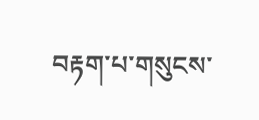བརྟག་པ་གསུངས་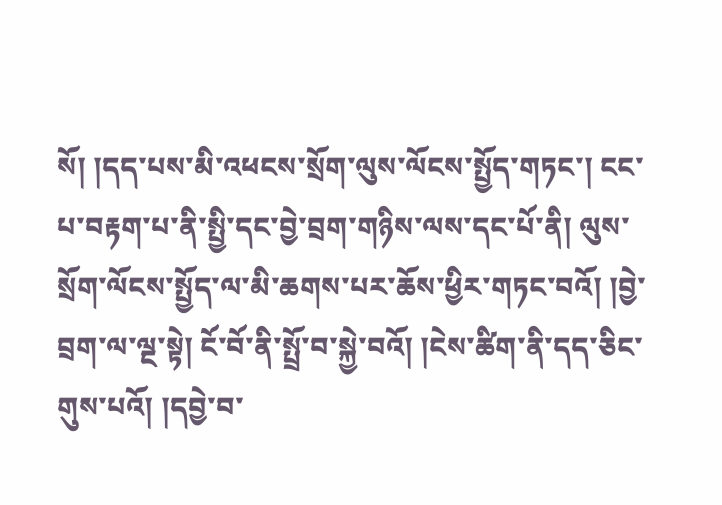སོ། །དད་པས་མི་འཕངས་སྲོག་ལུས་ལོངས་སྤྱོད་གཏང་། ངང་པ་བརྟག་པ་ནི་སྤྱི་དང་བྱེ་བྲག་གཉིས་ལས་དང་པོ་ནི། ལུས་སྲོག་ལོངས་སྤྱོད་ལ་མི་ཆགས་པར་ཆོས་ཕྱིར་གཏང་བའོ། །བྱེ་བྲག་ལ་ལྔ་སྟེ། ངོ་བོ་ནི་སྤྲོ་བ་སྐྱེ་བའོ། །ངེས་ཚིག་ནི་དད་ཅིང་གུས་པའོ། །དབྱེ་བ་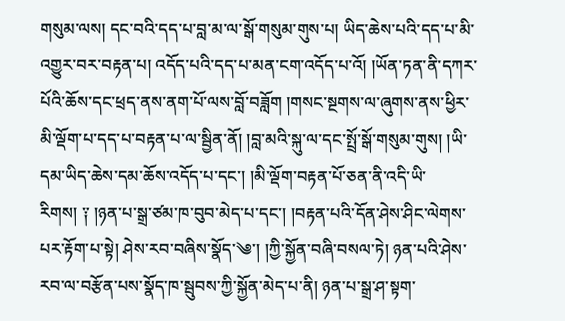གསུམ་ལས། དང་བའི་དད་པ་བླ་མ་ལ་སྒོ་གསུམ་གུས་པ། ཡིད་ཆེས་པའི་དད་པ་མི་འགྱུར་བར་བརྟན་པ། འདོད་པའི་དད་པ་མན་ངག་འདོད་པ་འོ། །ཡོན་ཏན་ནི་དཀར་པོའི་ཆོས་དང་ཕྲད་ནས་ནག་པོ་ལས་བློ་བཟློག །གསང་སྔགས་ལ་ཞུགས་ནས་ཕྱིར་མི་ལྡོག་པ་དད་པ་བརྟན་པ་ལ་སྦྱིན་ནོ། །བླ་མའི་སྐུ་ལ་དང་སྤྲོ་སྒོ་གསུམ་གུས། །ཡི་དམ་ཡིད་ཆེས་དམ་ཆོས་འདོད་པ་དང་། །མི་ལྡོག་བརྟན་པོ་ཅན་ནི་འདི་ཡི་རིགས། ༑ །ཉན་པ་སྒྲ་ཙམ་ཁ་བུབ་མེད་པ་དང་། །བརྟན་པའི་དོན་ཤེས་ཤིང་ལེགས་པར་རྟོག་པ་སྟེ། ཤེས་རབ་བཞིས་སྣོད་༄་། །ཀྱི་སྐྱོན་བཞི་བསལ་ཏེ། ཉན་པའི་ཤེས་རབ་ལ་བརྩོན་པས་སྣོད་ཁ་སྦུབས་ཀྱི་སྐྱོན་མེད་པ་ནི། ཉན་པ་སྒྲ་ཤ་སྟག་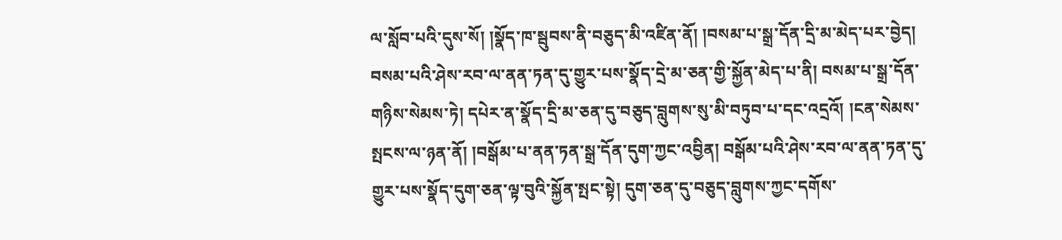ལ་སློབ་པའི་དུས་སོ། །སྣོད་ཁ་སྦུབས་ནི་བཅུད་མི་འཛིན་ནོ། །བསམ་པ་སྒྲ་དོན་དྲི་མ་མེད་པར་བྱེད། བསམ་པའི་ཤེས་རབ་ལ་ནན་ཏན་དུ་གྱུར་པས་སྣོད་དྲེ་མ་ཅན་གྱི་སྐྱོན་མེད་པ་ནི། བསམ་པ་སྒྲ་དོན་གཉིས་སེམས་ཏེ། དཔེར་ན་སྣོད་དྲི་མ་ཅན་དུ་བཅུད་བླུགས་སུ་མི་བཏུབ་པ་དང་འདྲའོ། །ངན་སེམས་སྤངས་ལ་ཉན་ནོ། །བསྒོམ་པ་ནན་ཏན་སྒྲ་དོན་དུག་ཀྱང་འབྱིན། བསྒོམ་པའི་ཤེས་རབ་ལ་ནན་ཏན་དུ་གྱུར་པས་སྣོད་དུག་ཅན་ལྟ་བུའི་སྐྱོན་སྤང་སྟེ། དུག་ཅན་དུ་བཅུད་བླུགས་ཀྱང་དགོས་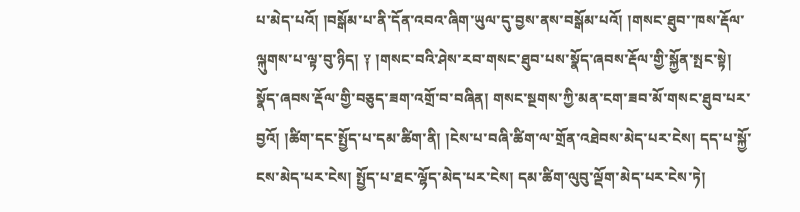པ་མེད་པའོ། །བསྒོམ་པ་ནི་དོན་འབའ་ཞིག་ཡུལ་དུ་བྱས་ནས་བསྒོམ་པའོ། །གསང་ཐུབ་་ཁས་རྡོལ་ལྐུགས་པ་ལྟ་བུ་ཉིད། ༑ །གསང་བའི་ཤེས་རབ་གསང་ཐུབ་པས་སྣོད་ཞབས་རྡོལ་གྱི་སྐྱོན་སྤང་སྟེ། སྣོད་ཞབས་རྡོལ་གྱི་བཅུད་ཟག་འགྲོ་བ་བཞིན། གསང་སྔགས་ཀྱི་མན་ངག་ཟབ་མོ་གསང་ཐུབ་པར་བྱའོ། །ཚིག་དང་སྤྱོད་པ་དམ་ཚིག་ནི། །ངེས་པ་བཞི་ཚིག་ལ་གྲོན་འཐེབས་མེད་པར་ངེས། དད་པ་སྐྱོ་ངས་མེད་པར་ངེས། སྤྱོད་པ་ཐང་ལྷོད་མེད་པར་ངེས། དམ་ཚིག་ལུབུ་ལྡོག་མེད་པར་ངེས་ཏེ།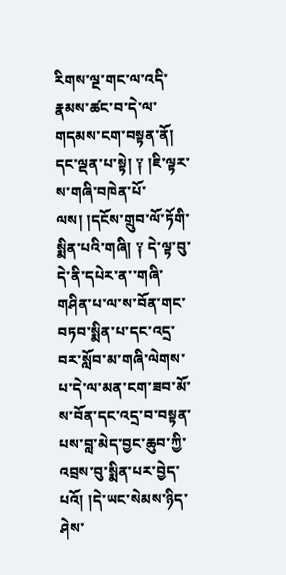རིགས་ལྔ་གང་ལ་འདི་རྣམས་ཚང་བ་དེ་ལ་གདམས་ངག་བསྟན་ནོ། དང་ལྡན་པ་སྟེ། ༑ །ཇི་ལྟར་ས་གཞི་བཁེན་པོ་ལས། །དངོས་གྲུབ་ལོ་ཏོགི་སྨིན་པའི་གཞི། ༑ དེ་ལྟ་བུ་དེ་ནི་དཔེར་ན་་གཞི་གཤིན་པ་ལ་ས་བོན་གང་བཏབ་སྨིན་པ་དང་འདྲ་བར་སློབ་མ་གཞི་ལེགས་པ་དེ་ལ་མན་ངག་ཟབ་མོ་ས་བོན་དང་འདྲ་བ་བསྟན་པས་བླ་མེད་བྱང་ཆུབ་ཀྱི་འབྲས་བུ་སྨིན་པར་བྱེད་པའོ། །དེ་ཡང་སེམས་ཉིད་ཤེས་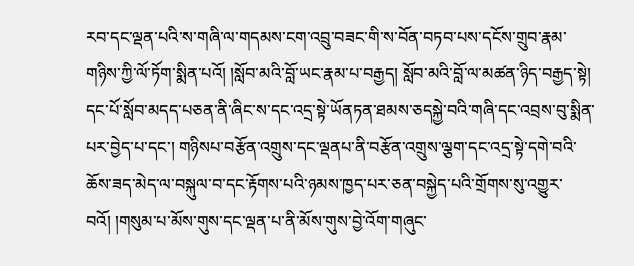རབ་དང་ལྡན་པའི་ས་གཞི་ལ་གདམས་ངག་འབྲུ་བཟང་གི་ས་བོན་བཏབ་པས་དངོས་གྲུབ་རྣམ་གཉིས་ཀྱི་ལོ་ཏོག་སྨིན་པའོ། །སློབ་མའི་བློ་ཡང་རྣམ་པ་བརྒྱད། སློབ་མའི་བློ་ལ་མཚན་ཉིད་བརྒྱད་སྟེ། དང་པོ་སློབ་མདད་པཅན་ནི་ཞིང་ས་དང་འདྲ་སྟེ་ཡོནཏན་ཐམས་ཅདསྐྱེ་བའི་གཞི་དང་འབྲས་བུ་སྨིན་པར་བྱེད་པ་དང་། གཉིསཔ་བརྩོན་འགྲུས་དང་ལྡནཔ་ནི་བརྩོན་འགྲུས་ལྕག་དང་འདྲ་སྟེ་དགེ་བའི་ཆོས་ཟད་མེད་ལ་བསྐུལ་བ་དང་རྟོགས་པའི་ཉམས་ཁྱད་པར་ཅན་བསྐྱེད་པའི་གྲོགས་སུ་འགྱུར་བའོ། །གསུམ་པ་མོས་གུས་དང་ལྡན་པ་ནི་མོས་གུས་བྱེ་འོག་གཞུང་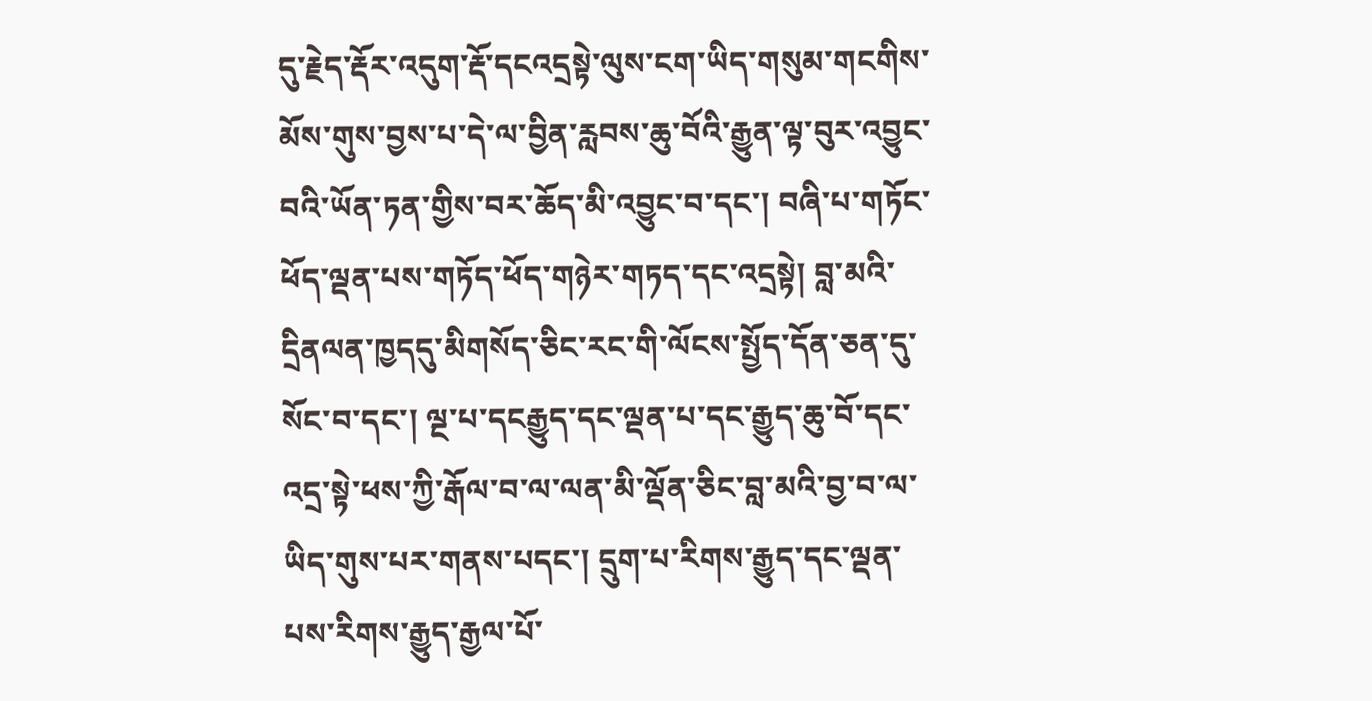དུ་རྗེད་རྡོར་འདུག་རྡོ་དངའདྲསྟེ་ལུས་ངག་ཡིད་གསུམ་གངགིས་མོས་གུས་བྱས་པ་དེ་ལ་བྱིན་རླབས་ཆུ་བོའི་རྒྱུན་ལྟ་བུར་འབྱུང་བའི་ཡོན་ཏན་གྱིས་བར་ཆོད་མི་འབྱུང་བ་དང་། བཞི་པ་གཏོང་ཕོད་ལྡན་པས་གཏོད་ཕོད་གཉེར་གཏད་དང་འདྲསྟེ། བླ་མའི་དྲིནལན་ཁྱདདུ་མིགསོད་ཅིང་རང་གི་ལོངས་སྤྱོད་དོན་ཅན་དུ་སོང་བ་དང་། ལྔ་པ་དངརྒྱུད་དང་ལྡན་པ་དང་རྒྱུད་ཆུ་བོ་དང་འདྲ་སྟེ་ཕས་ཀྱི་རྒོལ་བ་ལ་ལན་མི་ལྡོན་ཅིང་བླ་མའི་བྱ་བ་ལ་ཡིད་གུས་པར་གནས་པདང་། དྲུག་པ་རིགས་རྒྱུད་དང་ལྡན་པས་རིགས་རྒྱུད་རྒྱལ་པོ་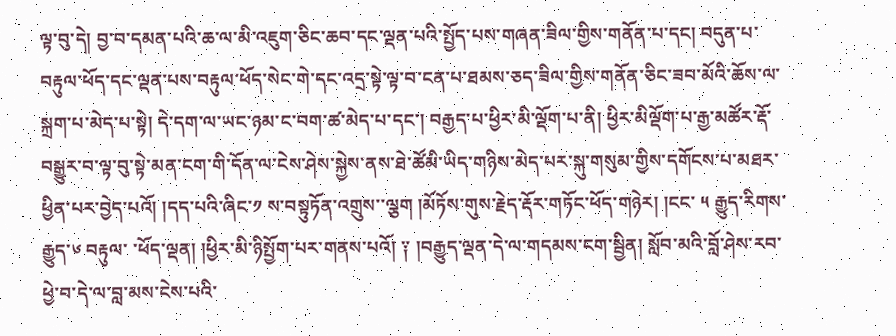ལྟ་བུ་དེ། བྱ་བ་དམན་པའི་ཆ་ལ་མི་འཇུག་ཅིང་ཆབ་དང་ལྡན་པའི་སྤྱོད་པས་གཞན་ཟིལ་གྱིས་གནོན་པ་དང། བདུན་པ་བརྟུལ་ཕོད་དང་ལྡན་པས་བརྟུལ་ཕོད་སེང་གེ་དང་འདྲ་སྟེ་ལྟ་བ་ངན་པ་ཐམས་ཅད་ཟིལ་གྱིས་གནོན་ཅིང་ཟབ་མོའི་ཆོས་ལ་སྐྲག་པ་མེད་པ་སྟེ། དེ་དག་ལ་ཡང་ཉམ་ང་བག་ཚ་མེད་པ་དང་། བརྒྱད་པ་ཕྱིར་མི་ལྡོག་པ་ནི། ཕྱིར་མིལྡོག་པ་རྒྱ་མཚོར་རྡོ་བསྒྱུར་བ་ལྟ་བུ་སྟེ་མན་ངག་གི་དོན་ལ་ངེས་ཤེས་སྐྱེས་ནས་ཐེ་ཚོམི་ཡིད་གཉིས་མེད་པར་སྐུ་གསུམ་གྱིས་དགོངས་པ་མཐར་ཕྱིན་པར་བྱེད་པའོ། །དད་པའི་ཞིང་༡ ས་བསྟུཏོན་འགྲུས་་ལྕག །མོཏོས་གུས་རྗེད་རྡོར་གཏོང་ཕོད་གཉེར། །ངང་ ༥ རྒྱུད་རིགས་རྒྱུད་༦ བརྟུལ་ ་ཕོད་ལྡན། །ཕྱིར་མི་ཉིསྤྱོག་པར་གནས་པའོ། ༑ །བརྒྱུད་ལྡན་དེ་ལ་གདམས་ངག་སྦྱིན། སློབ་མའི་བློ་ཤེས་རབ་ཕྱེ་བ་དེ་ལ་བླ་མས་ངེས་པའི་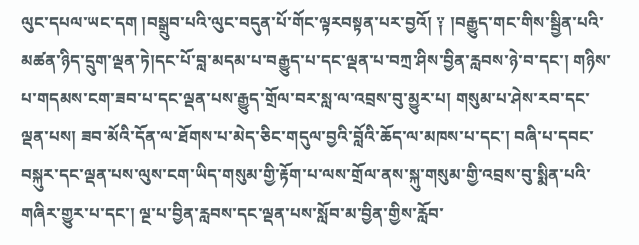ལུང་དཔལ་ཡང་དག །བསྒྲུབ་པའི་ལུང་བདུན་པོ་གོང་ལྟརབསྟན་པར་བྱའོ། ༑ །བརྒྱུད་གང་གིས་སྦྱིན་པའི་མཚན་ཉིད་དྲུག་ལྡན་ཏེ།དང་པོ་བླ་མདམ་པ་བརྒྱུད་པ་དང་ལྡན་པ་བཀྲ་ཤིས་བྱིན་རླབས་ཉེ་བ་དང་། གཉིས་པ་གདམས་ངག་ཟབ་པ་དང་ལྡན་པས་རྒྱུད་གྲོལ་བར་སླ་ལ་འབྲས་བུ་མྱུར་པ། གསུམ་པ་ཤེས་རབ་དང་ལྡན་པས། ཟབ་མོའི་དོན་ལ་ཐོགས་པ་མེད་ཅིང་གདུལ་བྱའི་བློའི་ཆོད་ལ་མཁས་པ་དང་། བཞི་པ་དབང་བསྐུར་དང་ལྡན་པས་ལུས་ངག་ཡིད་གསུམ་གྱི་རྟོག་པ་ལས་གྲོལ་ནས་སྐུ་གསུམ་གྱི་འབྲས་བུ་སྨིན་པའི་གཞིར་གྱུར་པ་དང་། ལྔ་པ་བྱིན་རླབས་དང་ལྡན་པས་སློབ་མ་བྱིན་གྱིས་རློབ་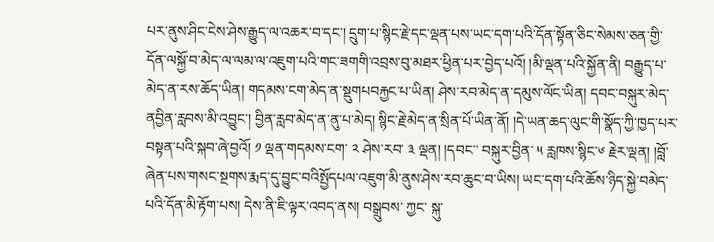པར་ནུས་ཤིང་ངེས་ཤེས་རྒྱུད་ལ་འཆར་བ་དང་། དྲུག་པ་སྙིང་རྗེ་དང་ལྡན་པས་ཡང་དག་པའི་དོན་སྟོན་ཅིང་སེམས་ཅན་གྱི་དོན་ལསྐྱོ་བ་མེད་ལ་ལམ་ལ་འཇུག་པའི་གང་ཟགགི་འབྲས་བུ་མཐར་ཕྱིན་པར་བྱེད་པའོ། །མི་ལྡན་པའི་སྐྱོན་ནི། བརྒྱུད་པ་མེད་ན་རས་ཆོད་ཡིན། གདམས་ངག་མེད་ན་སྡུགཔབརྐྱང་པ་ཡིན། ཤེས་རབ་མེད་ན་དམུས་ལོང་ཡིན། དབང་བསྐུར་མེད་ནབྱིན་རླབས་མི་འབྱུང་། བྱིན་རླབ་མེད་ན་ནུ་པ་མེད། སྙིང་རྗེ་མེད་ན་སྲིན་པོ་ཡིན་ནོ། །དེ་ཡན་ཆད་ལུང་གི་སྣོད་ཀྱི་ཁྱད་པར་བསྟན་པའི་སྐབ་ཞེ་བྱའོ། ༡ ལྡན་གདམས་ངག་ ༢ ཤེས་རབ་ ༣ ལྡན། །དབང་་ བསྐུར་བྱིན་ ༥ རླཁས་སྙིང་༦ རྗེར་ལྡན། །བློ་ཞེན་པས་གསང་སྔགས་རྨད་དུ་བྱུང་བའིསྤྱོདཔལ་འཇུག་མི་ནུས་ཤེས་རབ་ཆུང་བ་ཡིས། ཡང་དག་པའི་ཆོས་ཉིད་སྐྱེ་བམེད་པའི་དོན་མི་རྟོག་པས། དེས་ནི་ཇི་ལྟར་འབད་ནས། བསྒྲུབས་ ཀྱང་ སྐུ་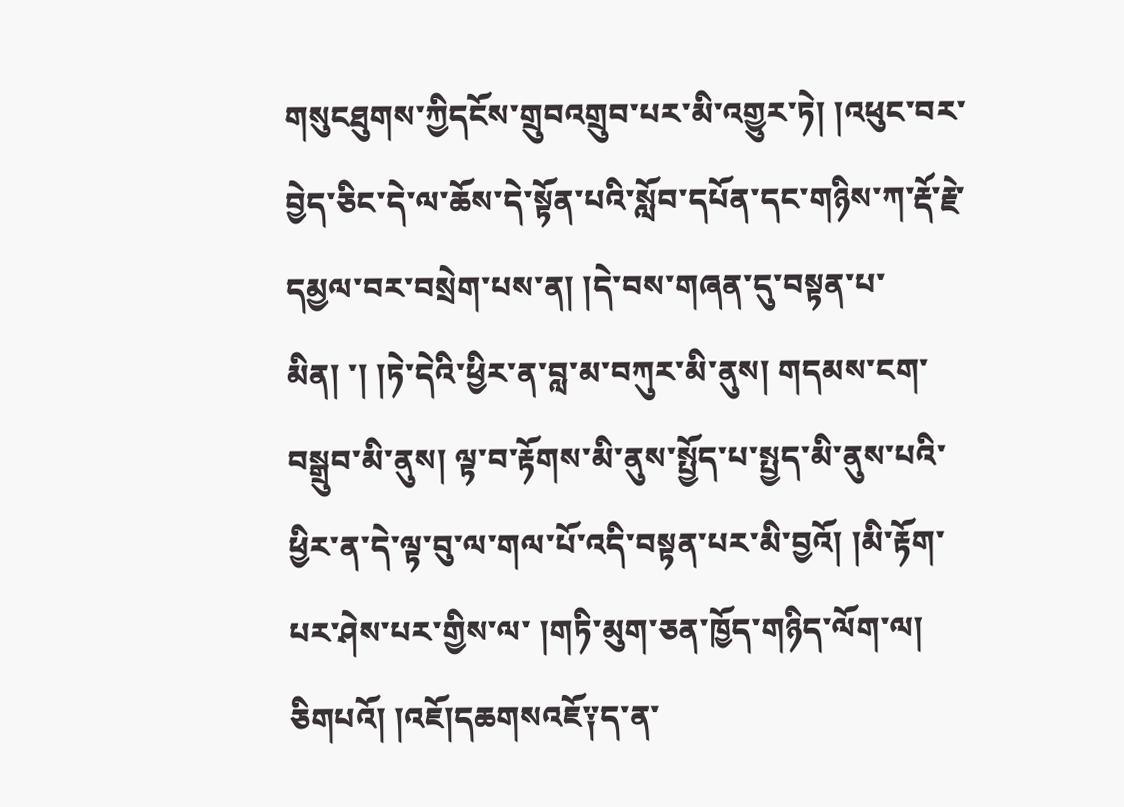གསུངཐུགས་ཀྱིདངོས་གྲུབའགྲུབ་པར་མི་འགྱུར་ཏེ། །འཕུང་བར་བྱེད་ཅིང་དེ་ལ་ཆོས་དེ་སྟོན་པའི་སློབ་དཔོན་དང་གཉིས་ཀ་རྡོ་རྗེ་དམྱལ་བར་བསྲེག་པས་ན། །དེ་བས་གཞན་དུ་བསྟན་པ་མིན། ་། །ཏེ་དེའི་ཕྱིར་ན་བླ་མ་བཀུར་མི་ནུས། གདམས་ངག་བསྒྲུབ་མི་ནུས། ལྟ་བ་རྟོགས་མི་ནུས་སྤྱོད་པ་སྤྱད་མི་ནུས་པའི་ཕྱིར་ན་དེ་ལྟ་བུ་ལ་གལ་པོ་འདི་བསྟན་པར་མི་བྱའོ། །མི་རྟོག་པར་ཤེས་པར་གྱིས་ལ་ །གཏི་མུག་ཅན་ཁྱོད་གཉིད་ལོག་ལ། ཅིགཔའོ། །འཇོ།དཆགསའཇོ༑ད་ན་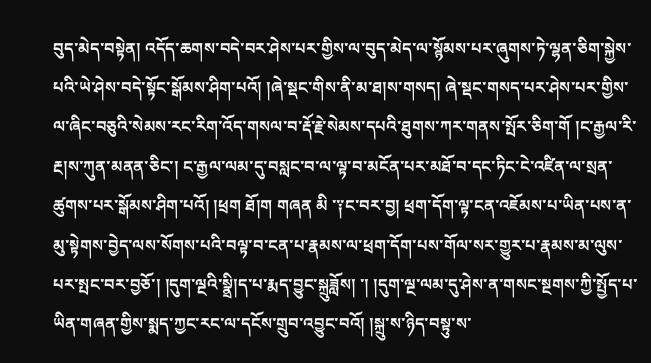བུད་མེད་བསྟེན། འདོད་ཆགས་བདེ་བར་ཤེས་པར་གྱིས་ལ་བུད་མེད་ལ་སྙོམས་པར་ཞུགས་ཏེ་ལྷན་ཅིག་སྐྱེས་པའི་ཡེ་ཤེས་བདེ་སྟོང་སྒོམས་ཤིག་པའོ། །ཞེ་སྡང་གིས་ནི་མ་ཐ།ས་གསད། ཞེ་སྡང་གསད་པར་ཤེས་པར་གྱིས་ལ་ཞིང་བཅུའི་སེམས་རང་རིག་འོད་གསལ་བ་རྡོ་རྗེ་སེམས་དཔའི་ཐུགས་ཀར་གནས་སྤོར་ཅིག་གོ །ང་རྒྱལ་རི་རྔ།ས་ཀུན་མནན་ཅིང་། ང་རྒྱལ་ལམ་དུ་བསླང་བ་ལ་ལྟ་བ་མངོན་པར་མཐོ་བ་དང་ཏིང་ངེ་འཛིན་ལ་སྲན་ཚུགས་པར་སྒོམས་ཤིག་པའོ། །ཕྲག ཐོ།ག གཞན མི ་༑ང་བར་བྱ། ཕྲག་དོག་ལྟ་ངན་འཇོམས་པ་ཡིན་པས་ན་མུ་སྟེགས་བྱེད་ལས་སོགས་པའི་བལྟ་བ་ངན་པ་རྣམས་ལ་ཕྲག་དོག་པས་གོལ་སར་གྱུར་པ་རྣམས་མ་ལུས་པར་སྤང་བར་བྱཅོ་། །དུག་ལྔའི་སྣྲི།ད་པ་རྨད་བྱུང་སྐྲུཟློས། ་། །དུག་ལྔ་ལམ་དུ་ཤེས་ན་གསང་སྔགས་ཀྱི་སྤྱོད་པ་ཡིན་གཞན་གྱིས་སྨད་ཀྱང་རང་ལ་དངོས་གྲུབ་འབྱུང་བའོ། །སྐྲུ་ས་ཉིད་བསྟུ་ས་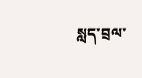སླད་བྲལ་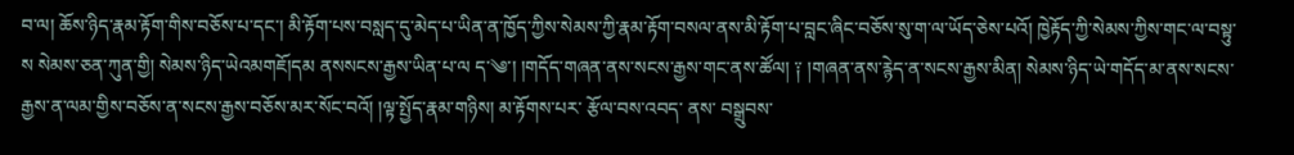བ་ལ། ཆོས་ཉིད་རྣམ་རྟོག་གིས་བཅོས་པ་དང་། མི་རྟོག་པས་བསླད་དུ་མེད་པ་ཡིན་ན་ཁྱོད་ཀྱིས་སེམས་ཀྱི་རྣམ་རྟོག་བསལ་ནས་མི་རྟོག་པ་བླང་ཞིང་བཅོས་སུ་ག་ལ་ཡོད་ཅེས་པའོ། ཁྱེརྟོད་ཀྱི་སེམས་ཀྱིས་གང་ལ་བསྟུ་ས སེམས་ཅན་ཀུན་གྱི། སེམས་ཉིད་ཡེའམགཇོ།དམ ནསསངས་རྒྱས་ཡིན་པ་ལ ད་༄་། །གདོད་གཞན་ནས་སངས་རྒྱས་གང་ནས་ཚོལ། ༑ །གཞན་ནས་རྙེད་ན་སངས་རྒྱས་མིན། སེམས་ཉིད་ཡེ་གདོད་མ་ནས་སངས་རྒྱས་ན་ལམ་གྱིས་བཅོས་ན་སངས་རྒྱས་བཅོས་མར་སོང་བའོ། །ལྟ་སྤྱོད་རྣམ་གཉིས། མ་རྟོགས་པར་ རྩོལ་བས་འབད་ ནས་ བསྒྲུབས་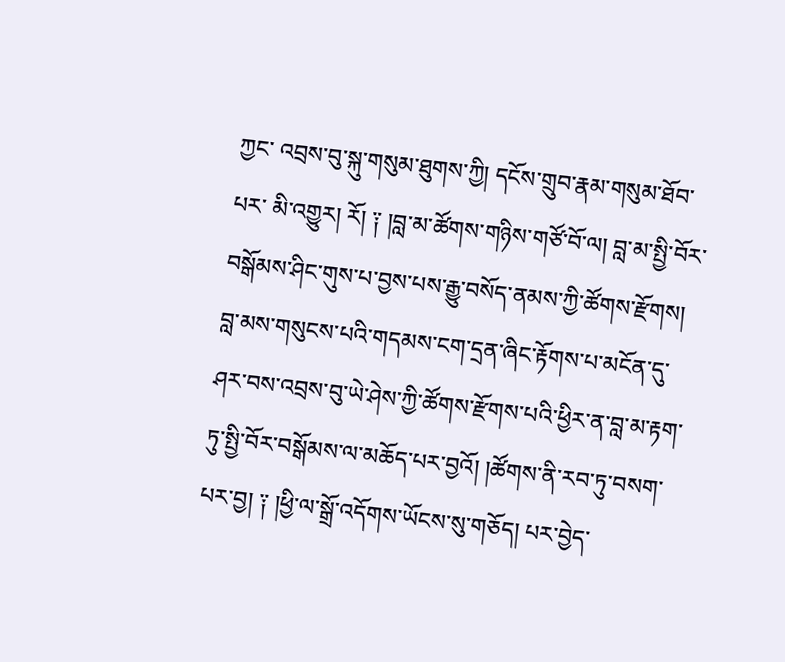ཀྱང་ འབྲས་བུ་སྐུ་གསུམ་ཐུགས་ཀྱི། དངོས་གྲུབ་རྣམ་གསུམ་ཐོབ་པར་ མི་འགྱུར། རོ། ༑ །བླ་མ་ཚོགས་གཉིས་གཙོ་བོ་ལ། བླ་མ་སྤྱི་བོར་བསྒོམས་ཤིང་གུས་པ་བྱས་པས་རྒྱུ་བསོད་ནམས་ཀྱི་ཚོགས་རྫོགས། བླ་མས་གསུངས་པའི་གདམས་ངག་དྲན་ཞིང་རྟོགས་པ་མངོན་དུ་ཤར་བས་འབྲས་བུ་ཡེ་ཤེས་ཀྱི་ཚོགས་རྫོགས་པའི་ཕྱིར་ན་བླ་མ་རྟག་ཏུ་སྤྱི་བོར་བསྒོམས་ལ་མཆོད་པར་བྱའོ། །ཚོགས་ནི་རབ་ཏུ་བསག་པར་བྱ། ༑ །ཕྱི་ལ་སྒྲོ་འདོགས་ཡོངས་སུ་གཅོད། པར་བྱེད་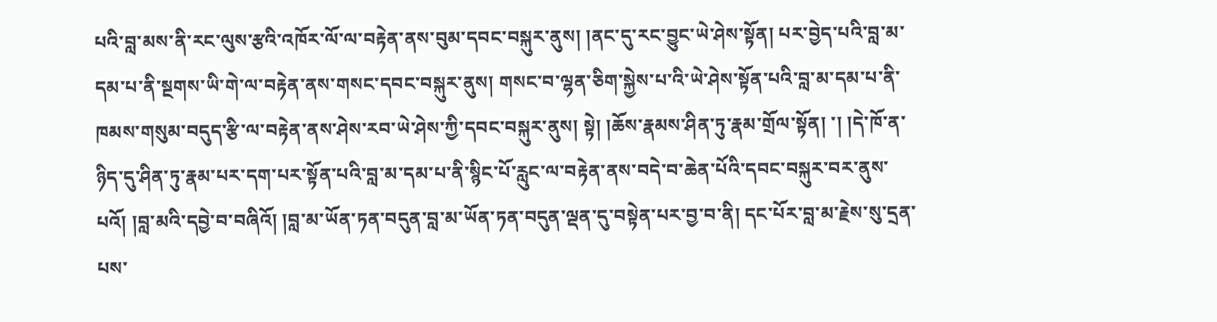པའི་བླ་མས་ནི་རང་ལུས་རྩའི་འཁོར་ལོ་ལ་བརྟེན་ནས་བུམ་དབང་བསྐུར་ནུས། །ནང་དུ་རང་བྱུང་ཡེ་ཤེས་སྟོན། པར་བྱེད་པའི་བླ་མ་དམ་པ་ནི་སྔགས་ཡི་གེ་ལ་བརྟེན་ནས་གསང་དབང་བསྐུར་ནུས། གསང་བ་ལྷན་ཅིག་སྐྱེས་པ་འི་ཡེ་ཤེས་སྟོན་པའི་བླ་མ་དམ་པ་ནི་ཁམས་གསུམ་བདུད་རྩི་ལ་བརྟེན་ནས་ཤེས་རབ་ཡེ་ཤེས་ཀྱི་དབང་བསྐུར་ནུས། སྟེ། །ཆོས་རྣམས་ཤིན་ཏུ་རྣམ་གྲོལ་སྟོན། ་། །དེ་ཁོ་ན་ཉིད་དུ་ཤིན་ཏུ་རྣམ་པར་དག་པར་སྟོན་པའི་བླ་མ་དམ་པ་ནི་སྙིང་པོ་རླུང་ལ་བརྟེན་ནས་བདེ་བ་ཆེན་པོའི་དབང་བསྐུར་བར་ནུས་པའོ། །བླ་མའི་དབྱེ་བ་བཞིའོ། །བླ་མ་ཡོན་ཏན་བདུན་བླ་མ་ཡོན་ཏན་བདུན་ལྡན་དུ་བསྟེན་པར་བྱ་བ་ནི། དང་པོར་བླ་མ་རྗེས་སུ་དྲན་པས་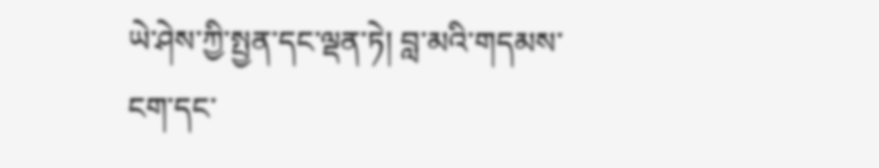ཡེ་ཤེས་ཀྱི་སྤྱན་དང་ལྡན་ཏེ། བླ་མའི་གདམས་ངག་དང་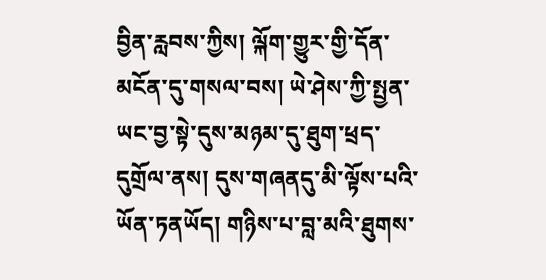བྱིན་རླབས་ཀྱིས། ལྐོག་གྱུར་གྱི་དོན་མངོན་དུ་གསལ་བས། ཡེ་ཤེས་ཀྱི་སྤྱན་ཡང་བྱ་སྟེ་དུས་མཉམ་དུ་ཐུག་ཕྲད་དུགྲོལ་ནས། དུས་གཞནདུ་མི་ལྟོས་པའི་ཡོན་ཏནཡོད། གཉིས་པ་བླ་མའི་ཐུགས་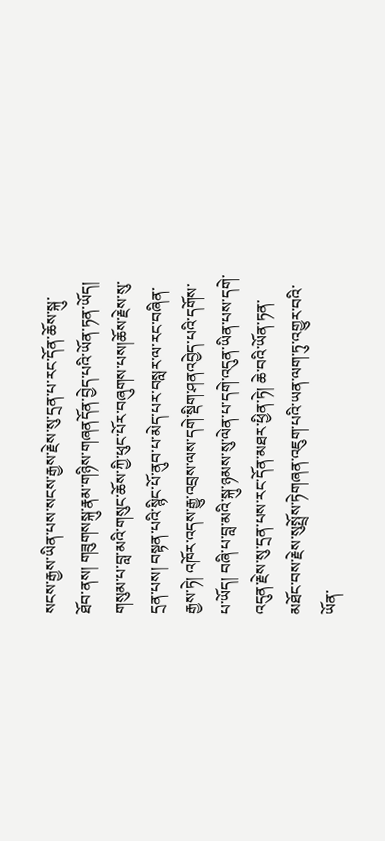སངས་རྒྱས་ཡིན་པས་སངས་རྒྱས་རྗེས་སུ་དྲན་པ་རང་དོན་ཆོས་སྐུ་ཐོབ་ནས། གཟུགསསྐུ་རྣམ་གཉིས་གཞནདོན་བྱེད་པའི་ཡོན་ཏན་ཡོད། གསུམ་པ་བླ་མའི་གསུང་ཆོས་ཀྱི་ཕུང་པོར་བཞུགས་པས།ཆོས་རྗེས་སུ་དྲན་པས། བསྟན་པའི་སྙིང་པོ་ནུབ་པ་མེད་པར་བསླར་ལ་རང་བཞིན་རྒྱས་ཏེ། འཁོར་འདས་རྒྱུ་འབྲས་ལས་དགེ་སྡིག་ཤནའབྱེད་པའི་དགོས་པ་ཡོད། བཞི་པ་བླ་མའི་སྐུ་ཉམས་སུ་ལེན་པ་དགེ་འདུན་ཡིན་པས་དགེ་འདུན་རྗེས་སུ་དྲན་པས་རང་དོན་མཐར་ཕྱིན་ཏེ། ཆེ་བའི་ཡོན་ཏན་མཐོང་བས་རྗེས་སུསྤྲོས་ཏེགཞན་འཇུག་པའི་ཡན་ལག་ཏུ་འགྱུར་བའི་ཡོན་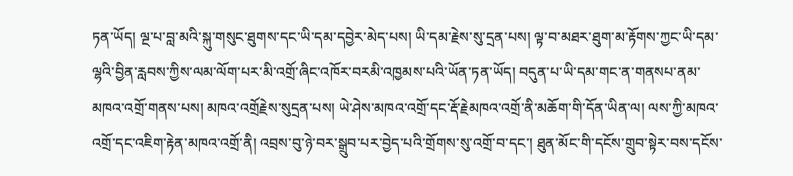ཏན་ཡོད། ལྔ་པ་བླ་མའི་སྐུ་གསུང་ཐུགས་དང་ཡི་དམ་དབྱེར་མེད་པས། ཡི་དམ་རྗེས་སུ་དྲན་པས། ལྟ་བ་མཐར་ཐུག་མ་རྟོགས་ཀྱང་ཡི་དམ་ལྷའི་བྱིན་རླབས་ཀྱིས་ལམ་ལོག་པར་མི་འགྲོ་ཞིང་འཁོར་བརམི་འཁྱམས་པའི་ཡོན་ཏན་ཡོད། བདུན་པ་ཡི་དམ་གང་ན་གནསཔ་ནམ་མཁའ་འགྲོ་གནས་པས། མཁའ་འགྲོརྗེས་སུདྲན་པས། ཡེ་ཤེས་མཁའ་འགྲོ་དང་རྡོ་རྗེམཁའ་འགྲོ་ནི་མཆོག་གི་དོན་ཡིན་ལ། ལས་ཀྱི་མཁའ་འགྲོ་དང་འཇིག་རྟེན་མཁའ་འགྲོ་ནི། འབྲས་བུ་ཉེ་བར་སྒྲུབ་པར་བྱེད་པའི་གྲོགས་སུ་འགྲོ་བ་དང་། ཐུན་མོང་གི་དངོས་གྲུབ་སྟེར་བས་དངོས་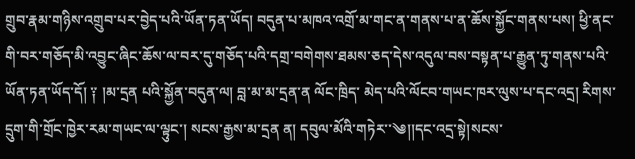གྲུབ་རྣམ་གཉིས་འགྲུབ་པར་བྱེད་པའི་ཡོན་ཏན་ཡོད། བདུན་པ་མཁའ་འགྲོ་མ་གང་ན་གནས་པ་ན་ཆོས་སྐྱོང་གནས་པས། ཕྱི་ནང་གི་བར་གཅོད་མི་འབྱུང་ཞིང་ཆོས་ལ་བར་དུ་གཅོད་པའི་དགྲ་བགེགས་ཐམས་ཅད་དེས་འདུལ་བས་བསྟན་པ་རྒྱུན་ཏུ་གནས་པའི་ཡོན་ཏན་ཡོད་དོ། ༑ །མ་དྲན པའི་སྐྱོན་བདུན་ལ། བླ་མ་མ་དྲན་ན ལོང་ཁྲིད་ མེད་པའི་ལོངབ་གཡང་ཁར་ལུས་པ་དང་འདྲ། རིགས་དྲུག་གི་གྲོང་ཁྱེར་རམ་གཡང་ལ་ལྟུང་། སངས་རྒྱས་མ་དྲན ན། དབུལ་མོའི་གཏེར་་༄།།དང་འདྲ་སྟེ།སངས་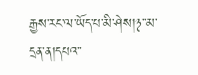རྒྱས་རང་ལ་ཡོད་པ་མི་ཤེས།྅་་མ་དྲན་ན།དཔའ་་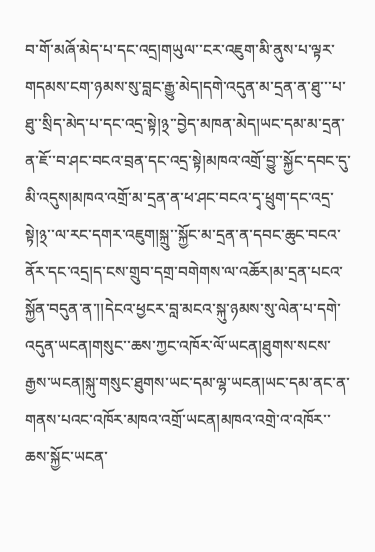བ་གོ་མཞོ་མེད་པ་དང་འདྲ།གཡུལ་་ངར་འཇུག་མི་ནུས་པ་ལྟར་གདམས་ངག་ཉམས་སུ་བླང་རྒྱུ་མེད།དགེ་འདུན་མ་དྲན་ན་ཐུ་་་པ་ཐུ་་སྲིད་མེད་པ་དང་འདྲ་སྟེ།྅་་བྱེད་མཁན་མེད།ཡང་དམ་མ་དྲན་ན་ཇོ་་བ་ཤང་བངའ་བྲན་དང་འདྲ་སྟེ།མཁའ་འགྲོ་བྱུ་་སྐྱོང་དབང་དུ་མི་འདུས།མཁའ་འགྲོ་མ་དྲན་ན་ཕ་ཤང་བངའ་དྭ་ཕྲུག་དང་འདྲ་སྟེ།྅་་ལ་རང་དགར་འཇུག།སྐྲུ་་སྐྱོང་མ་དྲན་ན་དབང་ཆུང་བངའ་ནོར་དང་འདྲ།ད་ངས་གྲུབ་དགྲ་བགེགས་ལ་འཆོར།མ་དྲན་པངའ་སྐྱོན་བདུན་ན་།།དེངའ་ཕྱངར་བླ་མངའ་སྐུ་ཉམས་སུ་ལེན་པ་དགེ་འདུན་ཡངན།གསུང་་ཆས་ཀྱང་འཁོར་ལོ་ཡངན།ཐུགས་སངས་རྒྱས་ཡངན།སྐུ་གསུང་ཐུགས་ཡང་དམ་ལྷ་ཡངན།ཡང་དམ་ནང་ན་གནས་པའང་འཁོར་མཁའ་འགྲོ་ཡངན།མཁའ་འགྲེ་འ་འཁོར་་ཆས་སྐྱོང་ཡངན་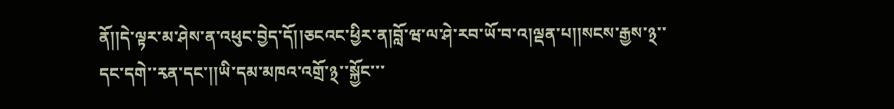ནོ།།དེ་ལྟར་མ་ཤེས་ན་འཕུང་བྱེད་དོ།།ཅངའང་ཕྱིར་ན།བློ་ཝ་ལ་ཤེ་རབ་ཡོ་བ་འ།ལྡན་པ།།སངས་རྒྱས་྅་་དང་དགེ་་རྭན་དང་།།ཡི་དམ་མཁའ་འགྲོ་྅་་སྐྱོང་་་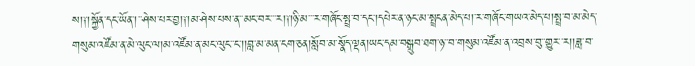ས།༑།སྐྱོན་དང་ཡོན་།་་ཤེས་པར་བྱ།༑།མ་ཤེས་པས་ན་་མང་བར་་་ར།༑།ཉི་མ་་་ར་གཞོང་སྤྲ་བ་དང་།དཔེར་ན་ཉང་མ་སྤྲངན་མེད་པ།་ར་གཞོང་གཡའ་མེད་པ།སྤྲ་བ་མ་མེད་གསུམ་འཛོམ་ན་མེ་ལུང་ལ།མ་འཛོམ་ན་མང་ལུང་་ང་།།བླ་མ་མན་ངག་ཅན།སློབ་མ་སྣོད་ལྡན།ཡང་དམ་བསྒྲུབ་ཐག་ཉ་་བ་གསུམ་འཛོམ་ན་འབྲས་བུ་་གྱུར་་ར།།ཟླ་བ་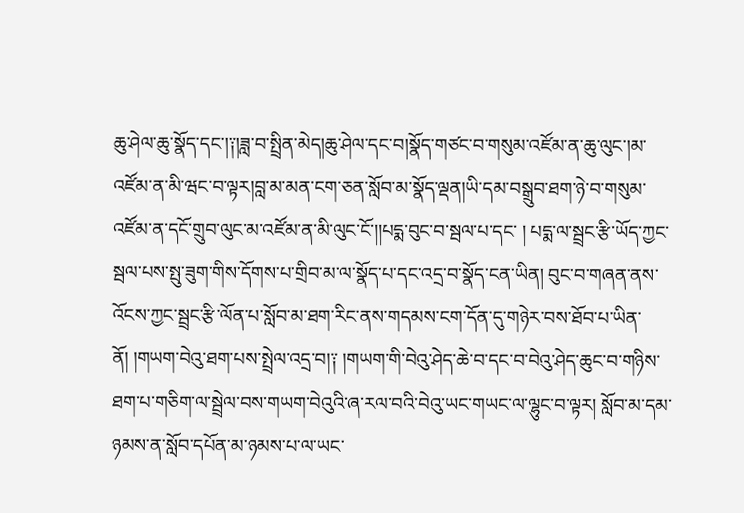ཆུ་ཤེལ་ཆུ་སྣོད་དང་།༑།ཟླ་བ་སྤྲིན་མེད།ཆུ་ཤེལ་དང་བ།སྣོད་གཙང་བ་གསུམ་འཛོམ་ན་ཆུ་ལུང་།མ་འཛོམ་ན་མི་ཝང་བ་ལྟར།བླ་མ་མན་ངག་ཅན་སློབ་མ་སྣོད་ལྡན།ཡི་དམ་བསྒྲུབ་ཐག་ཉེ་བ་གསུམ་འཛོམ་ན་དངོ་གྲུབ་ལུང་མ་འཛོམ་ན་མི་ལུང་ངོ་།།པདྨ་བུང་བ་སྦལ་པ་དང་ ། པདྨ་ལ་སྦྲང་རྩི་ཡོད་ཀྱང་སྦལ་པས་སྤུ་ཟུག་གིས་དོགས་པ་གྲིབ་མ་ལ་སྣོད་པ་དང་འདྲ་བ་སྣོད་ངན་ཡིན། བུང་བ་གཞན་ནས་འོངས་ཀྱང་སྦྲང་རྩི་ལོན་པ་སློབ་མ་ཐག་རིང་ནས་གདམས་ངག་དོན་དུ་གཉེར་བས་ཐོབ་པ་ཡིན་ནོ། །གཡག་བེའུ་ཐག་པས་སྤྲེལ་འདྲ་བ།༑ །གཡག་གི་བེའུ་ཤེད་ཆེ་བ་དང་བ་བེའུ་ཤེད་ཆུང་བ་གཉིས་ཐག་པ་གཅིག་ལ་སྦྲེལ་བས་གཡག་བེའུའི་ཞ་རལ་བའི་བེའུ་ཡང་གཡང་ལ་ལྷུང་བ་ལྟར། སློབ་མ་དམ་ཉམས་ན་སློབ་དཔོན་མ་ཉམས་པ་ལ་ཡང་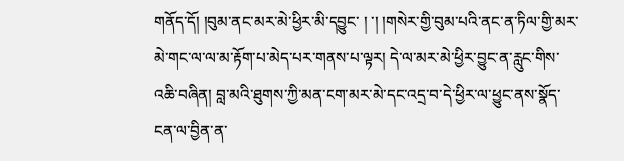གནོད་དོ། །བུམ་ནང་མར་མེ་ཕྱིར་མི་དབྱུང་ ། ་། །གསེར་གྱི་བུམ་པའི་ནང་ན་ཏིལ་གྱི་མར་མེ་གང་ལ་ལ་མ་རྟོག་པ་མེད་པར་གནས་པ་ལྟར། དེ་ལ་མར་མེ་ཕྱིར་བྱུང་ན་རླུང་གིས་འཆི་བཞིན། བླ་མའི་ཐུགས་ཀྱི་མན་ངག་མར་མེ་དང་འདྲ་བ་དེ་ཕྱིར་ལ་ཕྱུང་ནས་སྣོད་ངན་ལ་བྱིན་ན་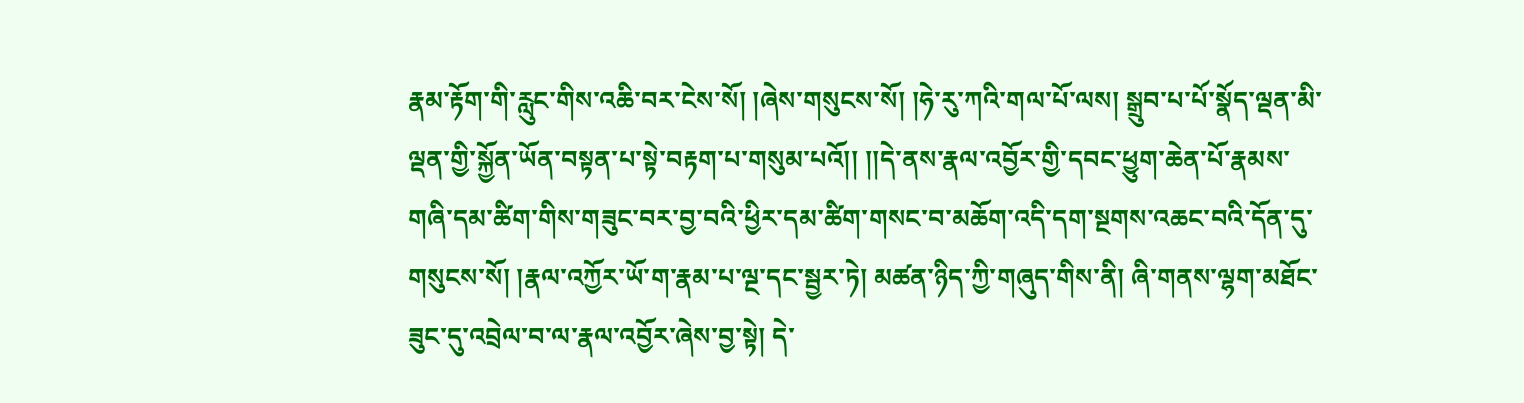རྣམ་རྟོག་གི་རླུང་གིས་འཆི་བར་ངེས་སོ། །ཞེས་གསུངས་སོ། །ཧེ་རུ་ཀའི་གལ་པོ་ལས། སྒྲུབ་པ་པོ་སྣོད་ལྡན་མི་ལྡན་གྱི་སྐྱོན་ཡོན་བསྟན་པ་སྟེ་བརྟག་པ་གསུམ་པའོ།། །།དེ་ནས་རྣལ་འབྱོར་གྱི་དབང་ཕྱུག་ཆེན་པོ་རྣམས་གཞི་དམ་ཚིག་གིས་གཟུང་བར་བྱ་བའི་ཕྱིར་དམ་ཚིག་གསང་བ་མཆོག་འདི་དག་སྔགས་འཆང་བའི་དོན་དུ་གསུངས་སོ། །རྣལ་འཀྱོར་ཡོ་ག་རྣམ་པ་ལྔ་དང་སྦྱར་ཏེ། མཚན་ཉིད་ཀྱི་གཞུད་གིས་ནི། ཞི་གནས་ལྷག་མཐོང་ཟུང་དུ་འབྲེལ་བ་ལ་རྣལ་འབྱོར་ཞེས་བྱ་སྟེ། དེ་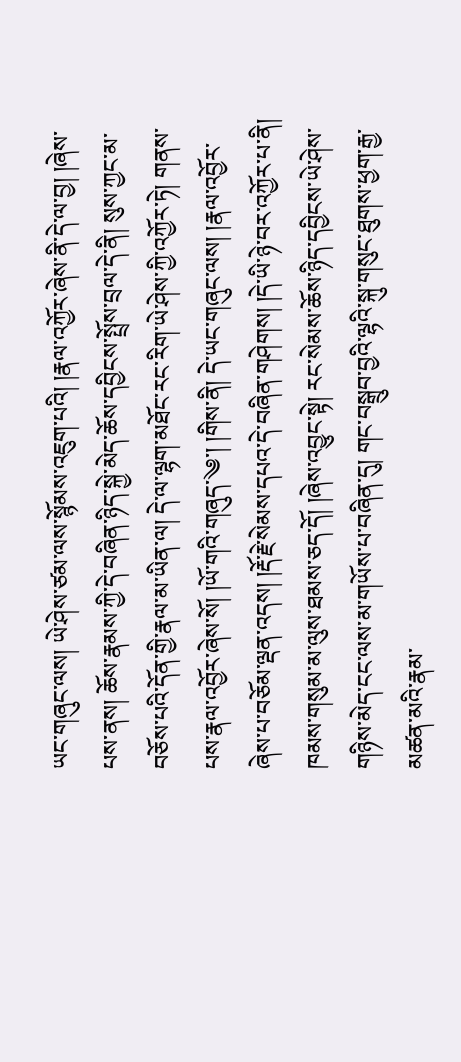ཡང་གཞུང་ལས། ཡེ་ཤེས་ཙམ་ལས་སྙོམས་འཇུག་པའི། །རྣལ་འཀྱོར་ཞེས་ནི་དེ་ལ་བྱ། །ཞེས་པས་ནས། ཆོས་རྣམས་ཀྱི་དེ་བཞིན་ཉིད་སྐྱེ་མེད་ཆོས་དབྱིངས་སྤྲོས་བྲལ་དེ་ནི། སུས་ཀྱང་མ་བཅོས་པའི་དོན་གྱི་རྣལ་མ་ཡིན་ལ། དེ་ལ་ལྷག་མཐོང་རང་རིག་ཡེ་ཤེས་ཀྱི་འཀྱོར་ཏེ། གནས་པས་རྣལ་འབྱོར་ཞེས་སོ། །ཡོ་གའི་གཞུད་༄་། །གིས་ནི། དེ་ཡང་གཞུང་ལས། །རྣལ་འབྱོར་ཞེས་པ་བཅོམ་ལྡན་འདས། །རྡོ་རྗེ་སེམས་དཔའ་དེ་བཞིན་གཤེགས། །དེ་ཡི་ཉེ་བར་འཀྱོར་པ་ནི། ཁམས་གསུམ་མ་ལུས་ཐམས་ཅད་དོ། །ཞེས་འབྱུང་སྟེ། རང་སེམས་ཆོས་ཉིད་དབྱིངས་ཡེ་ཤེས་གཉིས་མེད་ངང་ལས་མ་གཡོས་པ་བཞིན་དུ། གང་བསྒྲུབ་བྱའི་ལྷའི་སྐུ་གསུང་ཐུགས་ཕྱག་རྒྱ་མཚན་མའི་རྣམ་